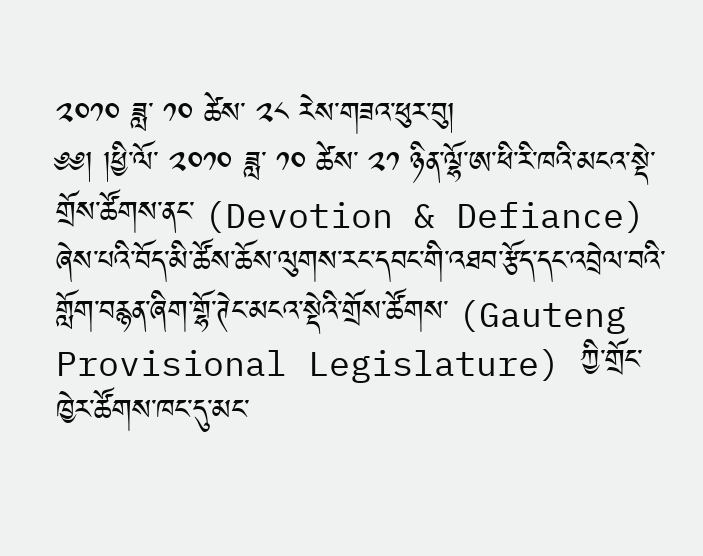༢༠༡༠ ཟླ་ ༡༠ ཚེས་ ༢༨ རེས་གཟའ་ཕུར་བུ།
༅༅། །ཕྱི་ལོ་ ༢༠༡༠ ཟླ་ ༡༠ ཚེས་ ༢༡ ཉིན་ལྷོ་ཨ་ཕི་རི་ཁའི་མངའ་སྡེ་གྲོས་ཚོགས་ནང་ (Devotion & Defiance) ཞེས་པའི་བོད་མི་ཚོས་ཆོས་ལུགས་རང་དབང་གི་འཐབ་རྩོད་དང་འབྲེལ་བའི་གློག་བརྙན་ཞིག་གྷོ་ཊེང་མངའ་སྡེའི་གྲོས་ཚོགས་ (Gauteng Provisional Legislature) ཀྱི་གྲོང་ཁྱེར་ཚོགས་ཁང་དུ་མང་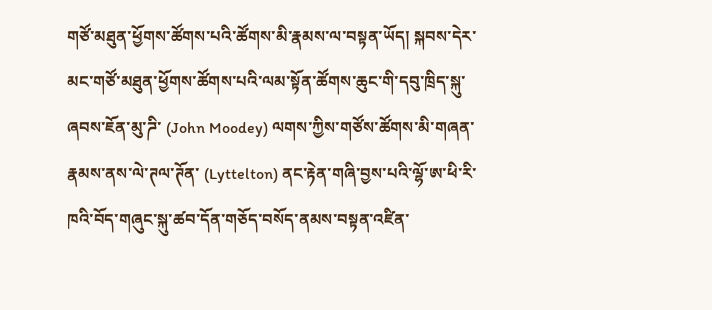གཙོ་མཐུན་ཕྱོགས་ཚོགས་པའི་ཚོགས་མི་རྣམས་ལ་བསྟན་ཡོད། སྐབས་དེར་མང་གཙོ་མཐུན་ཕྱོགས་ཚོགས་པའི་ལམ་སྟོན་ཚོགས་ཆུང་གི་དབུ་ཁྲིད་སྐུ་ཞབས་ཇོན་མུ་ཌི་ (John Moodey) ལགས་ཀྱིས་གཙོས་ཚོགས་མི་གཞན་རྣམས་ནས་ལེ་ཊལ་ཊོན་ (Lyttelton) ནང་རྟེན་གཞི་བྱས་པའི་ལྷོ་ཨ་ཕི་རི་ཁའི་བོད་གཞུང་སྐུ་ཚབ་དོན་གཅོད་བསོད་ནམས་བསྟན་འཛིན་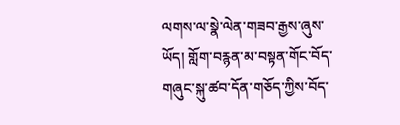ལགས་ལ་སྣེ་ལེན་གཟབ་རྒྱས་ཞུས་ཡོད། གློག་བརྙན་མ་བསྟན་གོང་བོད་གཞུང་སྐུ་ཚབ་དོན་གཅོད་ཀྱིས་བོད་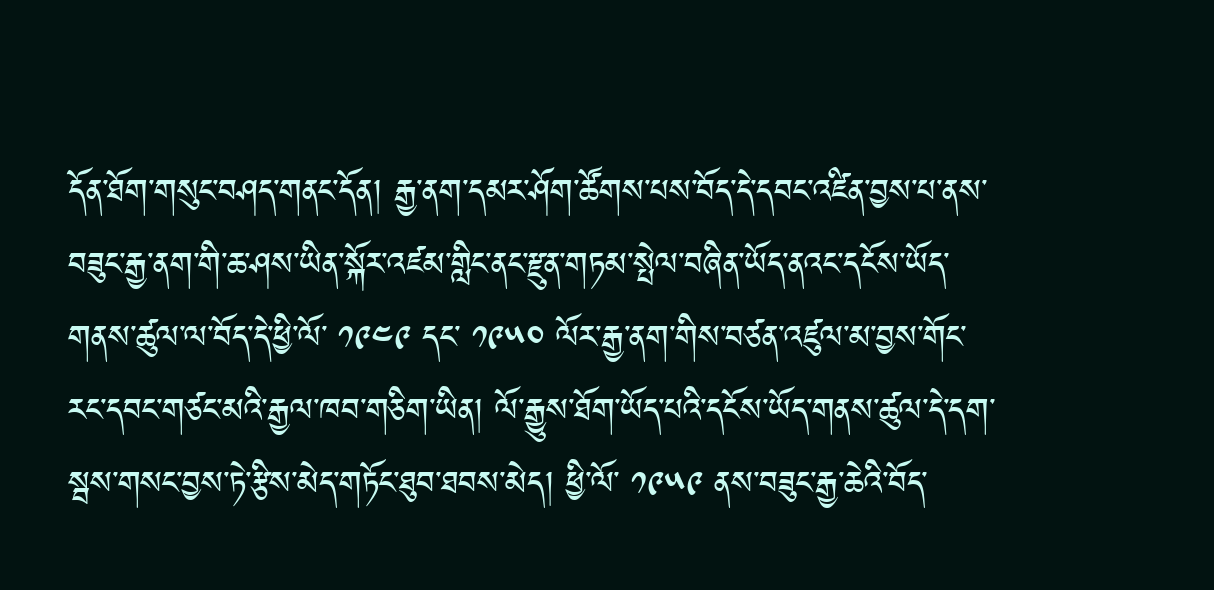དོན་ཐོག་གསུང་བཤད་གནང་དོན། རྒྱ་ནག་དམར་ཤོག་ཚོགས་པས་བོད་དེ་དབང་འཛིན་བྱས་པ་ནས་བཟུང་རྒྱ་ནག་གི་ཆ་ཤས་ཡིན་སྐོར་འཛམ་གླིང་ནང་རྫུན་གཏམ་སྤེལ་བཞིན་ཡོད་ནའང་དངོས་ཡོད་གནས་ཚུལ་ལ་བོད་དེ་ཕྱི་ལོ་ ༡༩༤༩ དང་ ༡༩༥༠ ལོར་རྒྱ་ནག་གིས་བཙན་འཛུལ་མ་བྱས་གོང་རང་དབང་གཙང་མའི་རྒྱལ་ཁབ་གཅིག་ཡིན། ལོ་རྒྱུས་ཐོག་ཡོད་པའི་དངོས་ཡོད་གནས་ཚུལ་དེ་དག་སྦས་གསང་བྱས་ཏེ་རྩིས་མེད་གཏོང་ཐུབ་ཐབས་མེད། ཕྱི་ལོ་ ༡༩༥༩ ནས་བཟུང་རྒྱ་ཆེའི་བོད་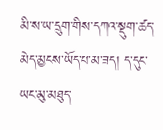མི་ས་ཡ་དྲུག་གིས་དཀའ་སྡུག་ཚད་མེད་མྱངས་ཡོད་པ་མ་ཟད། ད་དུང་ཡང་མུ་མཐུད་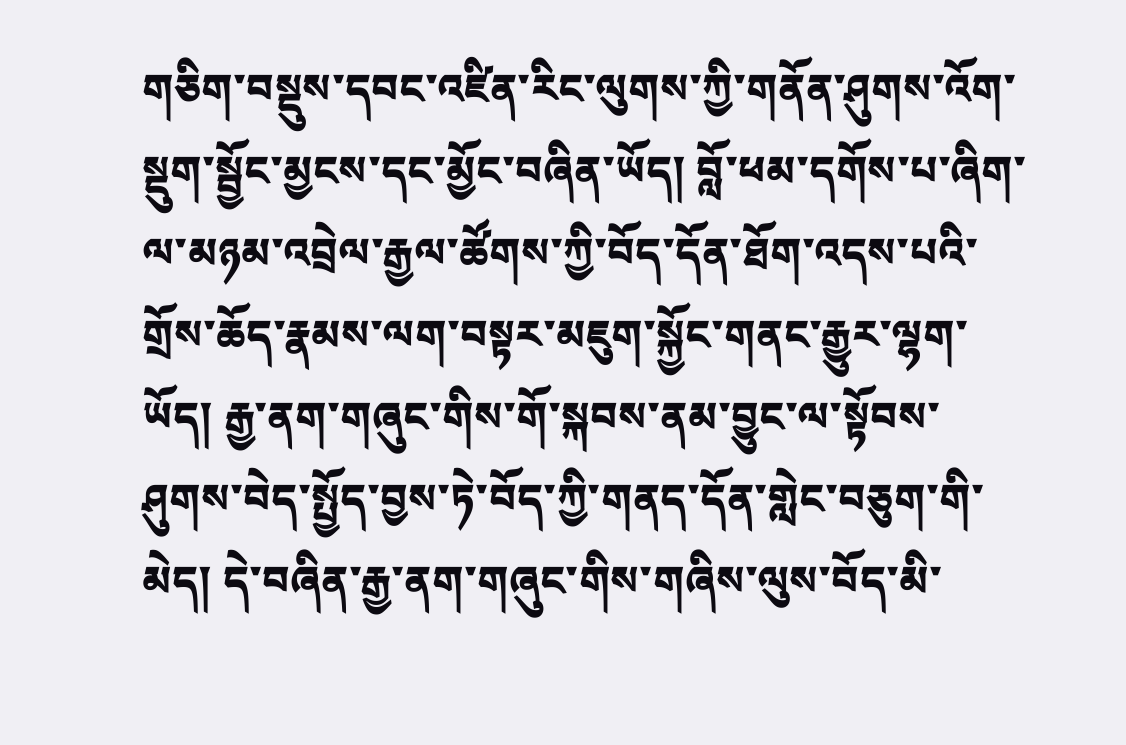གཅིག་བསྡུས་དབང་འཛིན་རིང་ལུགས་ཀྱི་གནོན་ཤུགས་འོག་སྡུག་སྦྱོང་མྱངས་དང་མྱོང་བཞིན་ཡོད། བློ་ཕམ་དགོས་པ་ཞིག་ལ་མཉམ་འབྲེལ་རྒྱལ་ཚོགས་ཀྱི་བོད་དོན་ཐོག་འདས་པའི་གྲོས་ཆོད་རྣམས་ལག་བསྟར་མཇུག་སྐྱོང་གནང་རྒྱུར་ལྷག་ཡོད། རྒྱ་ནག་གཞུང་གིས་གོ་སྐབས་ནམ་བྱུང་ལ་སྟོབས་ཤུགས་བེད་སྤྱོད་བྱས་ཏེ་བོད་ཀྱི་གནད་དོན་གླེང་བཅུག་གི་མེད། དེ་བཞིན་རྒྱ་ནག་གཞུང་གིས་གཞིས་ལུས་བོད་མི་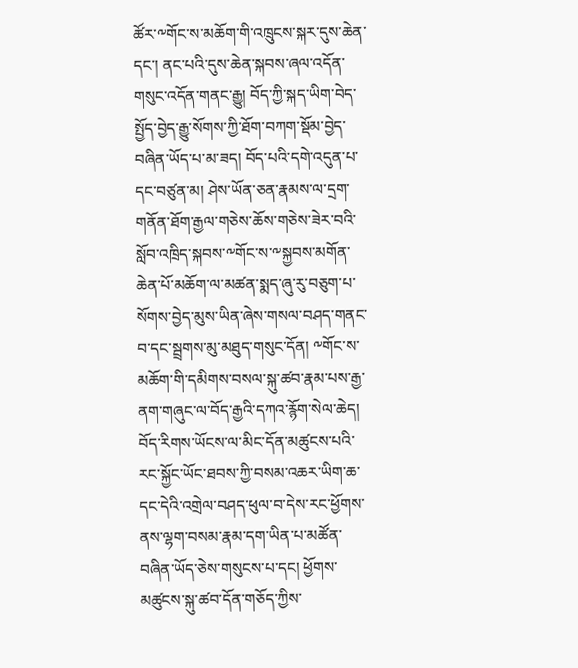ཚོར་༸གོང་ས་མཆོག་གི་འཁྲུངས་སྐར་དུས་ཆེན་དང་། ནང་པའི་དུས་ཆེན་སྐབས་ཞལ་འདོན་གསུང་འདོན་གནང་རྒྱུ། བོད་ཀྱི་སྐད་ཡིག་བེད་སྤྱོད་བྱེད་རྒྱུ་སོགས་ཀྱི་ཐོག་བཀག་སྡོམ་བྱེད་བཞིན་ཡོད་པ་མ་ཟད། བོད་པའི་དགེ་འདུན་པ་དང་བཙུན་མ། ཤེས་ཡོན་ཅན་རྣམས་ལ་དྲག་གནོན་ཐོག་རྒྱལ་གཅེས་ཆོས་གཅེས་ཟེར་བའི་སློབ་འཁྲིད་སྐབས་༸གོང་ས་༸སྐྱབས་མགོན་ཆེན་པོ་མཆོག་ལ་མཚན་སྨད་ཞུ་རུ་བཅུག་པ་སོགས་བྱེད་མུས་ཡིན་ཞེས་གསལ་བཤད་གནང་བ་དང་སྦྲགས་མུ་མཐུད་གསུང་དོན། ༸གོང་ས་མཆོག་གི་དམིགས་བསལ་སྐུ་ཚབ་རྣམ་པས་རྒྱ་ནག་གཞུང་ལ་བོད་རྒྱའི་དཀའ་རྙོག་སེལ་ཆེད། བོད་རིགས་ཡོངས་ལ་མིང་དོན་མཚུངས་པའི་རང་སྐྱོང་ཡོང་ཐབས་ཀྱི་བསམ་འཆར་ཡིག་ཆ་དང་དེའི་འགྲེལ་བཤད་ཕུལ་བ་དེས་རང་ཕྱོགས་ནས་ལྷག་བསམ་རྣམ་དག་ཡིན་པ་མཚོན་བཞིན་ཡོད་ཅེས་གསུངས་པ་དང། ཕྱོགས་མཚུངས་སྐུ་ཚབ་དོན་གཅོད་ཀྱིས་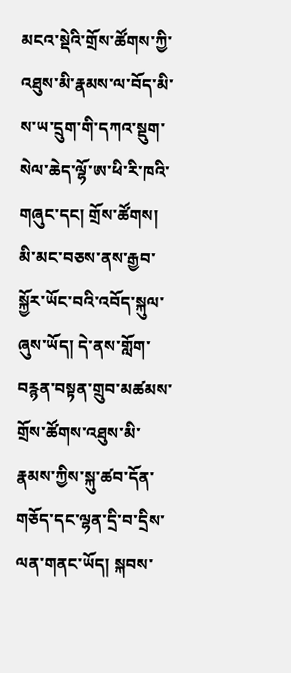མངའ་སྡེའི་གྲོས་ཚོགས་ཀྱི་འཐུས་མི་རྣམས་ལ་བོད་མི་ས་ཡ་དྲུག་གི་དཀའ་སྡུག་སེལ་ཆེད་ལྷོ་ཨ་ཕི་རི་ཁའི་གཞུང་དང། གྲོས་ཚོགས། མི་མང་བཅས་ནས་རྒྱབ་སྐྱོར་ཡོང་བའི་འབོད་སྐུལ་ཞུས་ཡོད། དེ་ནས་གློག་བརྙན་བསྟན་གྲུབ་མཚམས་གྲོས་ཚོགས་འཐུས་མི་རྣམས་ཀྱིས་སྐུ་ཚབ་དོན་གཅོད་དང་ལྷན་དྲི་བ་དྲིས་ལན་གནང་ཡོད། སྐབས་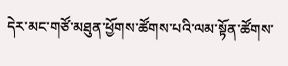དེར་མང་གཙོ་མཐུན་ཕྱོགས་ཚོགས་པའི་ལམ་སྟོན་ཚོགས་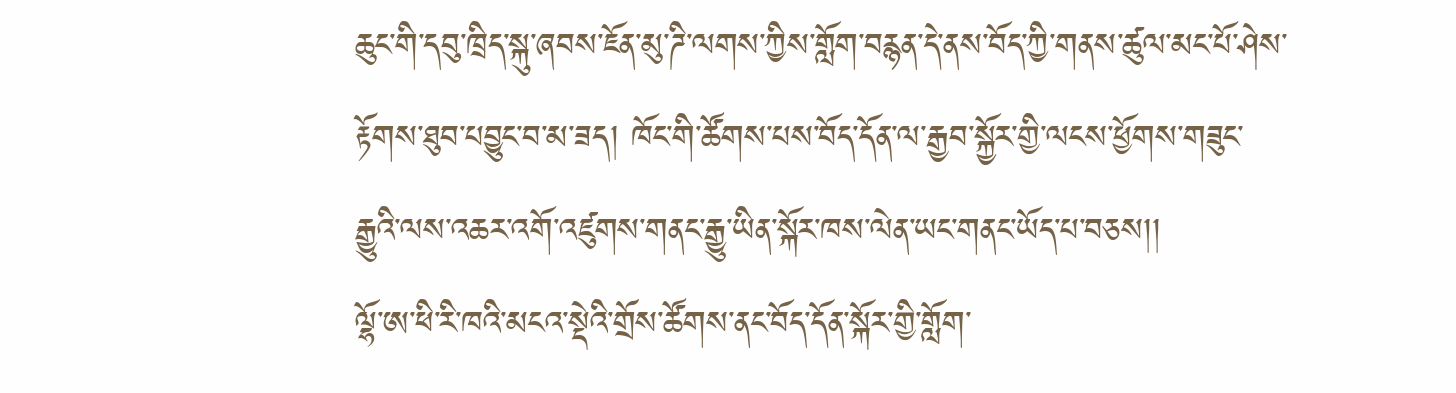ཆུང་གི་དབུ་ཁྲིད་སྐུ་ཞབས་ཇོན་མུ་ཌི་ལགས་ཀྱིས་གློག་བརྙན་དེ་ནས་བོད་ཀྱི་གནས་ཚུལ་མང་པོ་ཤེས་རྟོགས་ཐུབ་པབྱུང་བ་མ་ཟད། ཁོང་གི་ཚོགས་པས་བོད་དོན་ལ་རྒྱབ་སྐྱོར་གྱི་ལངས་ཕྱོགས་གཟུང་རྒྱུའི་ལས་འཆར་འགོ་འཛུགས་གནང་རྒྱུ་ཡིན་སྐོར་ཁས་ལེན་ཡང་གནང་ཡོད་པ་བཅས།།
ལྷོ་ཨ་ཕི་རི་ཁའི་མངའ་སྡེའི་གྲོས་ཚོགས་ནང་བོད་དོན་སྐོར་གྱི་གློག་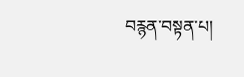བརྙན་བསྟན་པ།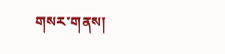གསར་གནས།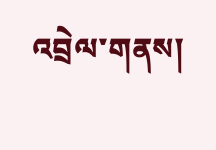འབྲེལ་གནས།